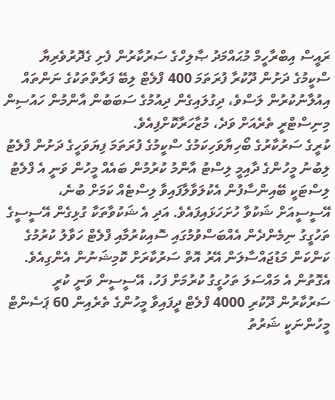ރައީސް އިބްރާހީމް މުޙައްމަދު ޞާލިހްގެ ސަރުކާރުން ފެށި ގެދޮރުވެރިޔާ ސްކީމުގެ ދަށުން ދޫކުރާ ފުރަތަމަ 400 ފްލެޓް ލިބޭ ފަރާތްތަކުގެ ނަންތައް އިއުލާނުކުރުން ލަސްވެ، ދިގުލައިގެން ދިއުމުގެ ސަބަބުން އާންމުން ހައުސިން މިނިސްޓްރީ ތެރެއަށް ވަދެ، މުޒާހަރާކޮށްފިއެވެ.
ކުރީގެ ސަރުކާރުގެ ބޯހިޔާވަހިކަމުގެ ސްކީމުގެ ފުރަތަމަ ފިޔަވަހީގެ ދަށުން ފްލެޓު ލިބުނު މީހުންގެ ދާއިމީ ލިސްޓު އާންމު ކުރުމުން ބައެއް މީހުން ވަނީ އެ ފްލެޓު ލިސްޓަކީ ބޭއިންސާފުން އެކުލަވާލާފައިވާ ލިސްޓެއް ކަމަށް ބުނެ، އޭސީސީއަށް ޝަކުވާ ހުށަހަޅައިފައެވެ. އަދި އެ ޝަކުވާތަކާ ގުޅިގެން އޭސީސީގެ ތަހުގީގު ނިމެންދެން އެއްބަސްވުމުގައި ސޮއިކުރުމާއި ފްލެޓް ހަވާލު ކުރުމުގެ ކަންކަން މަޑުޖައްސާލަން އޭރު އޮތް ސަރުކާރަށް ކޮމިޝަނުން އެންގިއެވެ.
އެގޮތުން އެ މައްސަލަ ތަހުގީގު ކުރުމަށް ފަހު، އޭސީސީން ވަނީ ކުރީ ސަރުކާރުން ދޫކުރި 4000 ފްލެޓް ދީފައިވާ މީހުންގެ ތެރެއިން 60 ޕަސެންޓް މީހުންނަކީ ޝަރުތު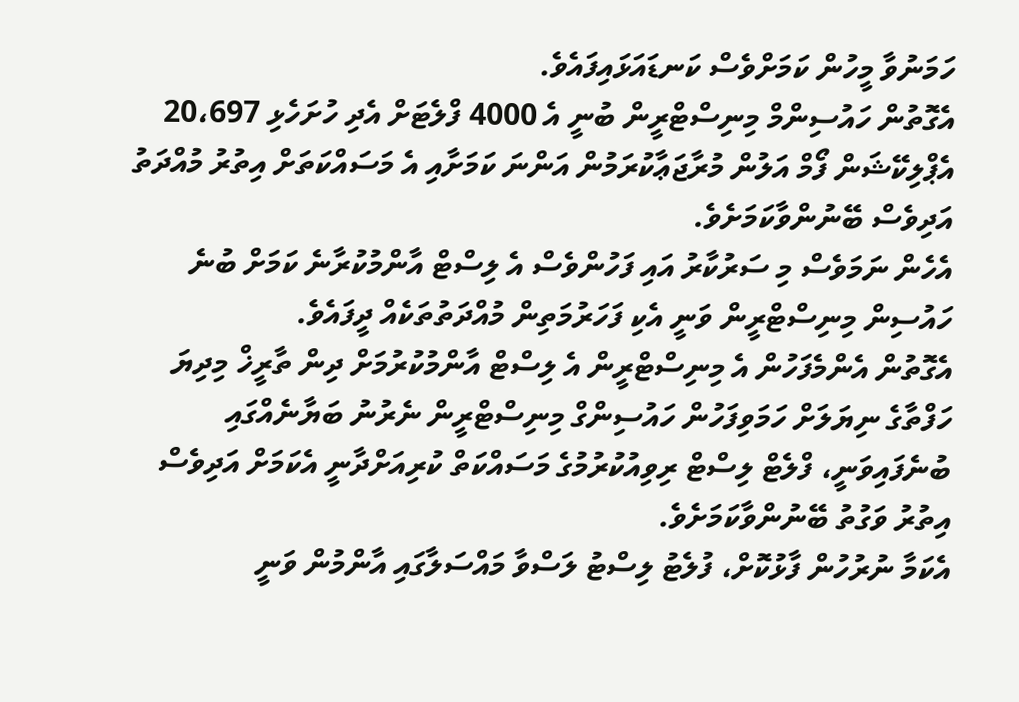ހަމަނުވާ މީހުން ކަމަށްވެސް ކަނޑައަޅައިފައެވެ.
އެގޮތުން ހައުސިންމް މިނިސްޓްރީން ބުނީ އެ 4000 ފްލެޓަށް އެދި ހުށަހެޅި 20،697 އެޕްލިކޭޝަން ފޯމް އަލުން މުރާޖަޢާކުރަމުން އަންނަ ކަމަށާއި އެ މަސައްކަތަށް އިތުރު މުއްދަތު އަދިވެސް ބޭނުންވާކަމަށެވެ.
އެހެން ނަމަވެސް މި ސަރުކާރު އައި ފަހުންވެސް އެ ލިސްޓް އާންމުކުރާނެ ކަމަށް ބުނެ ހައުސިން މިނިސްޓްރީން ވަނީ އެކި ފަހަރުމަތިން މުއްދަތުތަކެއް ދީފައެވެ.
އެގޮތުން އެންމެފަހުން އެ މިނިސްޓްރީން އެ ލިސްޓް އާންމުކުރުމަށް ދިން ތާރީޚް މިދިޔަ ހަފްތާގެ ނިޔަލަށް ހަމަވިފަހުން ހައުސިންގް މިނިސްޓްރީން ނެރުނު ބަޔާނެއްގައި ބުނެފައިވަނީ، ފްލެޓް ލިސްޓް ރިވިއުކުރުމުގެ މަސައްކަތް ކުރިއަށްދާނީ އެކަމަށް އަދިވެސް އިތުރު ވަގުތު ބޭނުންވާކަމަށެވެ.
އެކަމާ ނުރުހުން ފާޅުކޮށް، ފުލެޓު ލިސްޓު ލަސްވާ މައްސަލާގައި އާންމުން ވަނީ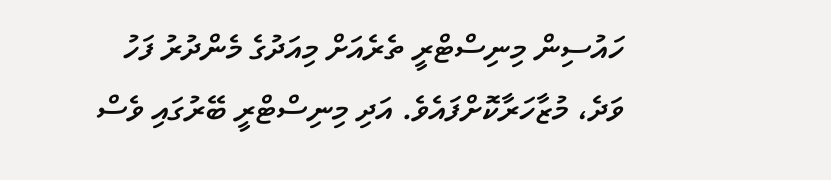ހައުސިން މިނިސްޓްރީ ތެރެއަށް މިއަދުގެ މެންދުރު ފަހު ވަދެ، މުޒާހަރާކޮށްފައެވެ. އަދި މިނިސްޓްރީ ބޭރުގައި ވެސް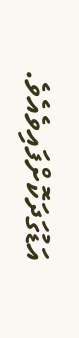އަޑުގަދަކޮށްފައިވެއެވެ.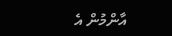އާންމުން އެ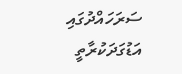ސަރަހައްދުގައި އަޑުގަދަކުރާތީ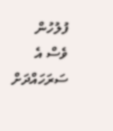ފުލުހުން ވެސް އެ ސަރަހައްދަށް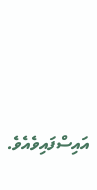އައިސްފައިވެއެވެ.